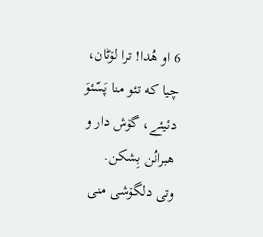6 او هُدا! ترا لۆٹان، چیا که تئو منا پَسّئوَ دئیئے، گۆش دار و هبرانُن بِشکن.
وتی دلگۆشی منی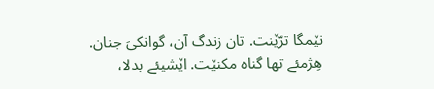نێمگا ترّێنت. تان زندگ آن، گوانکیَ جنان.
هِژمئے تها گناه مکنێت. اێشیئے بدلا،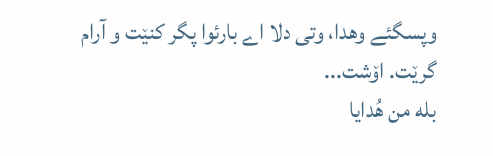وپسگئے وهدا، وتی دلا اے بارئوا پگر کنێت و آرام گرێت. اۆشت...
بله من هُدایا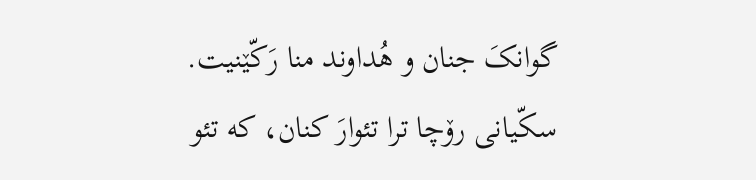گوانکَ جنان و هُداوند منا رَکّێنیت.
سکّیانی رۆچا ترا تئوارَ کنان، که تئو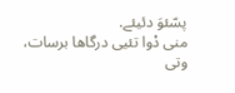پسّئوَ دئیئے.
منی دْوا تئیی درگاها برسات، وتی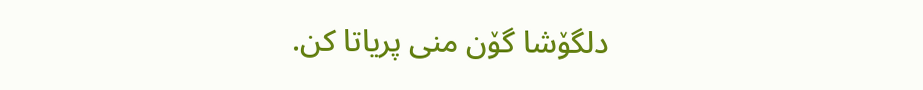دلگۆشا گۆن منی پریاتا کن.